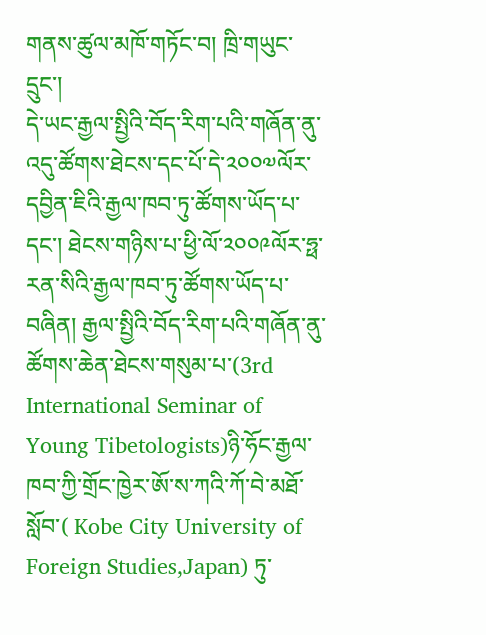གནས་ཚུལ་མཁོ་གཏོང་བ། ཁྲི་གཡུང་དྲུང་།
དེ་ཡང་རྒྱལ་སྤྱིའི་བོད་རིག་པའི་གཞོན་ནུ་འདུ་ཚོགས་ཐེངས་དང་པོ་དེ་༢༠༠༧ལོར་དབྱིན་ཇིའི་རྒྱལ་ཁབ་ཏུ་ཚོགས་ཡོད་པ་དང་། ཐེངས་གཉིས་པ་ཕྱི་ལོ་༢༠༠༩ལོར་ཧྥ་རན་སིའི་རྒྱལ་ཁབ་ཏུ་ཚོགས་ཡོད་པ་བཞིན། རྒྱལ་སྤྱིའི་བོད་རིག་པའི་གཞོན་ནུ་ཚོགས་ཆེན་ཐེངས་གསུམ་པ་(3rd International Seminar of Young Tibetologists)ཉི་ཧོང་རྒྱལ་ཁབ་ཀྱི་གྲོང་ཁྱེར་ཨོ་ས་ཀའི་ཀོ་བེ་མཐོ་སློབ་( Kobe City University of Foreign Studies,Japan) ཏུ་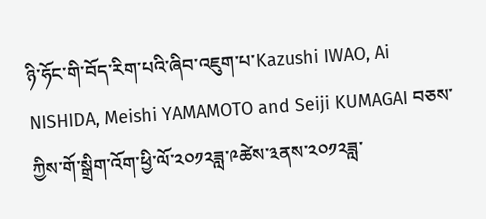ཉི་ཧོང་གི་བོད་རིག་པའི་ཞིབ་འཇུག་པ་Kazushi IWAO, Ai NISHIDA, Meishi YAMAMOTO and Seiji KUMAGAI བཅས་ཀྱིས་གོ་སྒྲིག་འོག་ཕྱི་ལོ་༢༠༡༢ཟླ་༩ཚེས་༣ནས་༢༠༡༢ཟླ་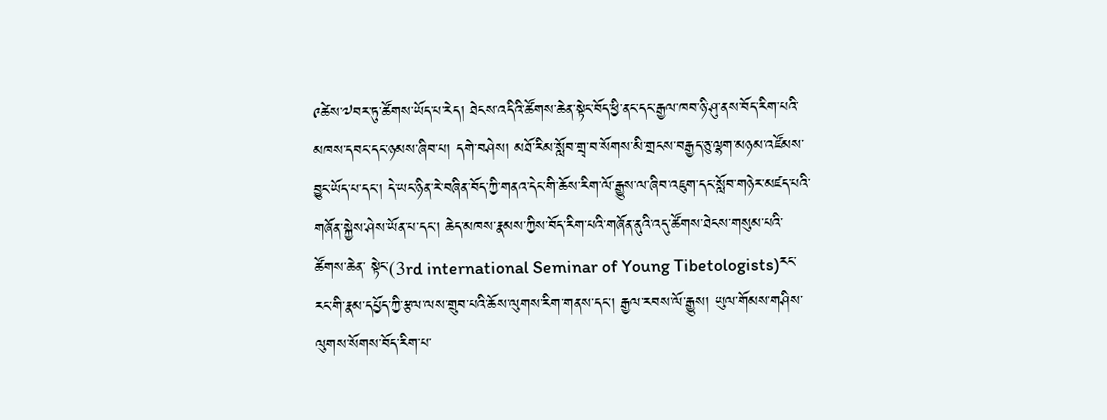༩ཚེས་༧བར་ཏུ་ཚོགས་ཡོད་པ་རེད། ཐེངས་འདིའི་ཚོགས་ཆེན་སྟེང་བོད་ཕྱི་ནང་དང་རྒྱལ་ཁབ་ཉི་ཤུ་ནས་བོད་རིག་པའི་མཁས་དབང་དང་ཉམས་ཞིབ་པ། དགེ་བཤེས། མཐོ་རིམ་སློབ་གྲྭ་བ་སོགས་མི་གྲངས་བརྒྱད་ཅུ་ལྷག་མཉམ་འཛོམས་བྱུང་ཡོད་པ་དང་། དེ་ཡང་ཉིན་རེ་བཞིན་བོད་ཀྱི་གནའ་དེང་གི་ཆོས་རིག་ལོ་རྒྱུས་ལ་ཞིབ་འཇུག་དང་སློབ་གཉེར་མཛད་པའི་གཞོན་སྐྱེས་ཤེས་ཡོན་པ་དང་། ཆེད་མཁས་རྣམས་ཀྱིས་བོད་རིག་པའི་གཞོན་ནུའི་འདུ་ཚོགས་ཐེངས་གསུམ་པའི་ཚོགས་ཆེན་ སྟེང་(3rd international Seminar of Young Tibetologists)རང་རང་གི་རྣམ་དཔྱོད་ཀྱི་རྩལ་ལས་གྲུབ་པའི་ཆོས་ལུགས་རིག་གནས་དང་། རྒྱལ་རབས་ལོ་རྒྱུས། ཡུལ་གོམས་གཤིས་ལུགས་སོགས་བོད་རིག་པ་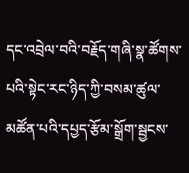དང་འབྲེལ་བའི་བརྗོད་གཞི་སྣ་ཚོགས་པའི་སྟེང་རང་ཉིད་ཀྱི་བསམ་ཚུལ་མཚོན་པའི་དཔྱད་རྩོམ་སྒྲོག་སྦྱངས་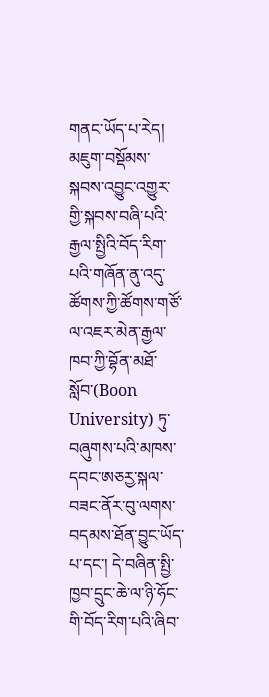གནང་ཡོད་པ་རེད།
མཇུག་བསྡོམས་སྐབས་འབྱུང་འགྱུར་གྱི་སྐབས་བཞི་པའི་རྒྱལ་སྤྱིའི་བོད་རིག་པའི་གཞོན་ནུ་འདུ་ཚོགས་ཀྱི་ཚོགས་གཙོ་ལ་འཇར་མེན་རྒྱལ་ཁབ་ཀྱི་བྷོན་མཐོ་སློབ་(Boon University) ཏུ་བཞུགས་པའི་མཁས་དབང་ཨཅརྱ་སྐལ་བཟང་ནོར་བུ་ལགས་བདམས་ཐོན་བྱུང་ཡོད་པ་དང་། དེ་བཞིན་སྤྱི་ཁྱབ་དྲུང་ཆེ་ལ་ཉི་ཧོང་གི་བོད་རིག་པའི་ཞིབ་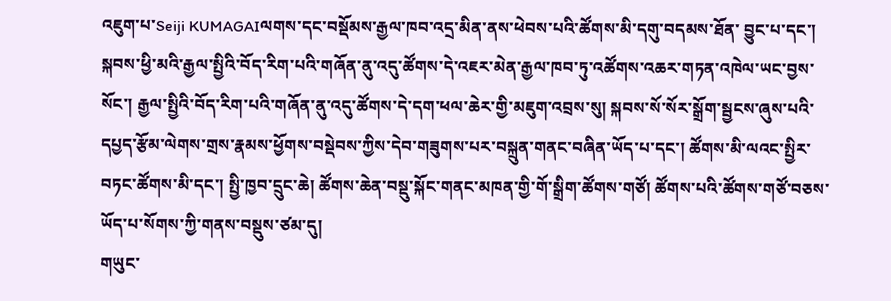འཇུག་པ་Seiji KUMAGAIལགས་དང་བསྡོམས་རྒྱལ་ཁབ་འདྲ་མིན་ནས་ཕེབས་པའི་ཚོགས་མི་དགུ་བདམས་ཐོན་ བྱུང་པ་དང་། སྐབས་ཕྱི་མའི་རྒྱལ་སྤྱིའི་བོད་རིག་པའི་གཞོན་ནུ་འདུ་ཚོགས་དེ་འཇར་མེན་རྒྱལ་ཁབ་ཏུ་འཚོགས་འཆར་གཏན་འཁེལ་ཡང་བྱས་སོང་། རྒྱལ་སྤྱིའི་བོད་རིག་པའི་གཞོན་ནུ་འདུ་ཚོགས་དེ་དག་ཕལ་ཆེར་གྱི་མཇུག་འབྲས་སུ། སྐབས་སོ་སོར་སྒྲོག་སྦྱངས་ཞུས་པའི་དཔྱད་རྩོམ་ལེགས་གྲས་རྣམས་ཕྱོགས་བསྡེབས་ཀྱིས་དེབ་གཟུགས་པར་བསྐྲུན་གནང་བཞིན་ཡོད་པ་དང་། ཚོགས་མི་ལའང་སྤྱིར་བཏང་ཚོགས་མི་དང་། སྤྱི་ཁྱབ་དྲུང་ཆེ། ཚོགས་ཆེན་བསྡུ་སྐོང་གནང་མཁན་གྱི་གོ་སྒྲིག་ཚོགས་གཙོ། ཚོགས་པའི་ཚོགས་གཙོ་བཅས་ཡོད་པ་སོགས་ཀྱི་གནས་བསྡུས་ཙམ་དུ།
གཡུང་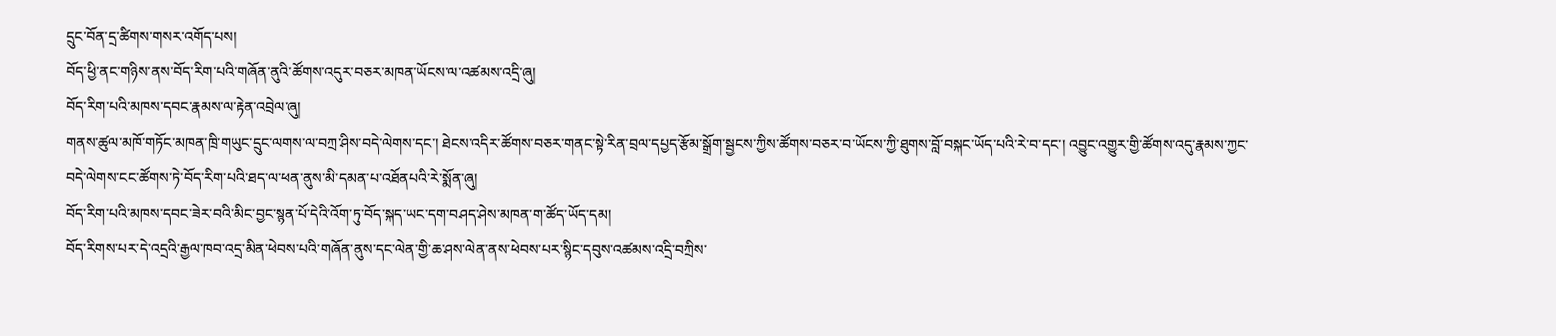དྲུང་བོན་དྲ་ཚིགས་གསར་འགོད་པས།
བོད་ཕྱི་ནང་གཉིས་ནས་བོད་རིག་པའི་གཞོན་ནུའི་ཚོགས་འདུར་བཅར་མཁན་ཡོངས་ལ་འཚམས་འདྲི་ཞུ།
བོད་རིག་པའི་མཁས་དབང་རྣམས་ལ་རྟེན་འབྲེལ་ཞུ།
གནས་ཚུལ་མཁོ་གཏོང་མཁན་ཁྲི་གཡུང་དྲུང་ལགས་ལ་བཀྲ་ཤིས་བདེ་ལེགས་དང་། ཐེངས་འདིར་ཚོགས་བཅར་གནང་སྟེ་རིན་བྲལ་དཔྱད་རྩོམ་སྒྲོག་སྦྱངས་ཀྱིས་ཚོགས་བཅར་བ་ཡོངས་ཀྱི་ཐུགས་བློ་བསྐང་ཡོད་པའི་རེ་བ་དང་། འབྱུང་འགྱུར་གྱི་ཚོགས་འདུ་རྣམས་ཀྱང་བདེ་ལེགས་ངང་ཚོགས་ཏེ་བོད་རིག་པའི་ཐད་ལ་ཕན་ནུས་མི་དམན་པ་འཐོནཔའི་རེ་སྨོན་ཞུ།
བོད་རིག་པའི་མཁས་དབང་ཟེར་བའི་མིང་བྱང་སྙན་པོ་དེའི་འོག་ཏུ་བོད་སྐད་ཡང་དག་བཤད་ཤེས་མཁན་ག་ཚོད་ཡོད་དམ།
བོད་རིགས་པར་དེ་འདྲའི་རྒྱལ་ཁབ་འདྲ་མིན་ཕེབས་པའི་གཞོན་ནུས་དང་ལེན་གྱི་ཆ་ཤས་ལེན་ནས་ཕེབས་པར་སྙིང་དབུས་འཚམས་འདྲི་བཀྲིས་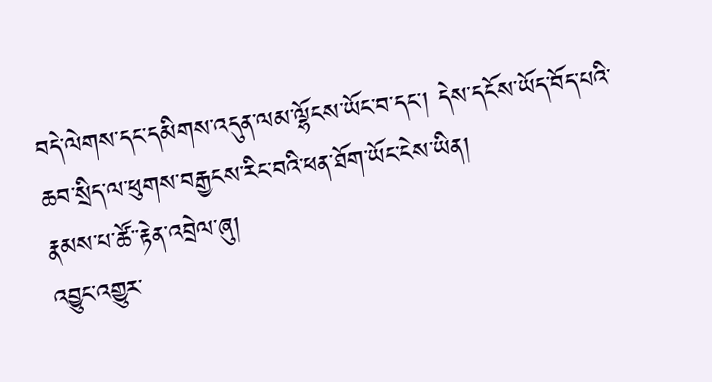བདེ་ལེགས་དང་དམིགས་འདུན་ལམ་ལྷོངས་ཡོང་བ་དང་། དེས་དངོས་ཡོད་བོད་པའི་ཆབ་སྲིད་ལ་ཕུགས་བརྒྱངས་རིང་བའི་ཕན་ཐོག་ཡོང་ངེས་ཡིན།
རྣམས་པ་ཚོ་་རྟེན་འབྲེལ་ཞུ།
འབྱུང་འགྱུར་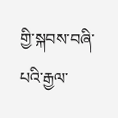གྱི་སྐབས་བཞི་པའི་རྒྱལ་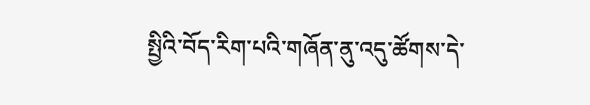སྤྱིའི་བོད་རིག་པའི་གཞོན་ནུ་འདུ་ཚོགས་དེ་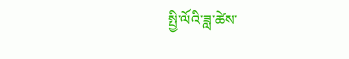སྤྱི་ལོའི་ཟླ་ཚེས་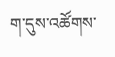ག་དུས་འཚོགས་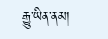རྒྱུ་ཡིན་ནམ།